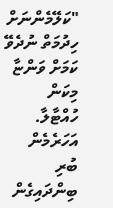"ކަލޭމެންނަށް ހިދުމަތް ނުދެވޭ ކަމަށް ވަންޏާ މިކަން ހުއްޓާލާ. އަހަރެމެން ބުރި ބިންދައިގެން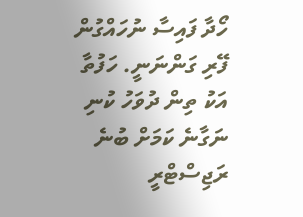ހޯދާ ފައިސާ ނުހައްގުން ފޭރި ގަންނަނީ. ހަފުތާ އަކު ތިން ދުވަހު ކުނި ނަގާނެ ކަމަށް ބުނެ ރަޖިސްޓްރީ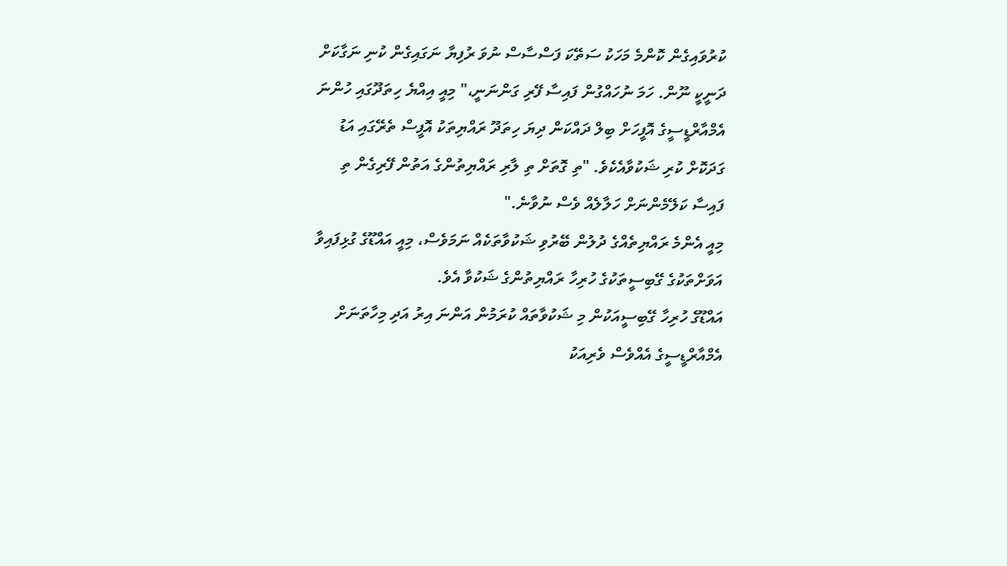ކުރުވައިގެން ކޮންމެ މަހަކު ސަތޭކަ ފަސްސާސް ނުވަ ރުފިޔާ ނަގައިގެން ކުނި ނަގާކަށް ދަނީކީ ނޫން. ހަމަ ނުހައްގުން ފައިސާ ފޭރި ގަންނަނީ،" މިއީ އިއްޔެ ހިތަދޫގައި ހުންނަ އެމްއާރްޑީސީގެ އޮފީހަށް ބިލް ދައްކަން ދިޔަ ހިތަދޫ ރައްޔިތަކު އޮފީސް ތެރޭގައި އަޑު ގަދަކޮށް ކުރި ޝަކުވާއެކެވެ. "ތި ގޮތަށް ތި ލާރި ރައްޔިތުންގެ އަތުން ފޭރިގެން ތި ފައިސާ ކަލޭމެންނަށް ހަލާލެއް ވެސް ނުވާނެ."
މިއީ އެންމެ ރައްޔިތެއްގެ ދުލުން ބޭރުވި ޝަކުވާތަކެއް ނަމަވެސް، މިއީ އައްޑޫގެ ގުޅިފައިވާ އަވަށްތަކުގެ ގޭބިސީތަކުގެ ހުރިހާ ރައްޔިތުންގެ ޝަކުވާ އެވެ.
އައްޑޫގެ ހުރިހާ ގޭބިސީއަކުން މި ޝަކުވާތައް ކުރަމުން އަންނަ އިރު އަދި މިހާތަނަށް އެމްއާރްޑީސީގެ އެއްވެސް ވެރިއަކު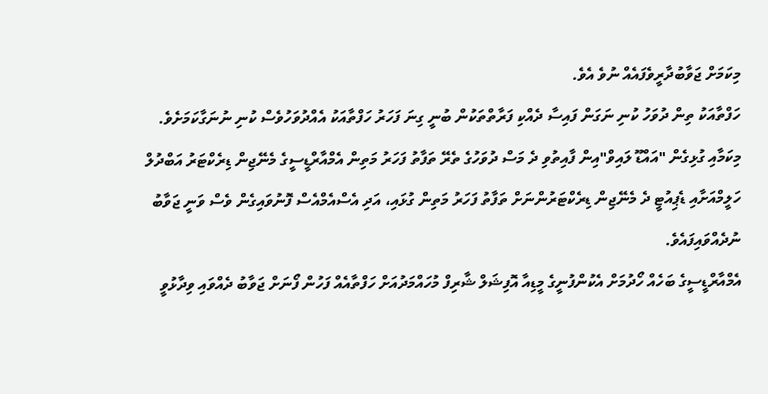މިކަމަށް ޖަވާބުދާރީވެފައެއް ނުވެ އެވެ.
ހަފްތާއަކު ތިން ދުވަހު ކުނި ނަގަން ފައިސާ ދެއްކި ފަރާތްތަކުން ބުނީ ގިނަ ފަހަރު ހަފްތާއަކު އެއްދުވަހުވެސް ކުނި ނުނަގާކަމަށެވެ.
މިކަމާއި ގުޅިގެން "އައްޑޫ ލައިވް"އިން ފާއިތުވި ދެ މަސް ދުވަހުގެ ތެރޭ ތަފާތު ފަހަރު މަތިން އެމްއާރްޑީސީގެ މެނޭޖިން ޑިރެކްޓަރު އަބްދުލް ހަލީމްއަށާއި ޑެޕިއުޓީ ދެ މެނޭޖިން ޑިރެކްޓަރުންނަށް ތަފާތު ފަހަރު މަތިން ގުޅައި، އަދި އެސްއެމްއެސް ފޮނުވައިގެން ވެސް ވަނީ ޖަވާބު ނުދެއްވައިފައެވެ.
އެމްއާރްޑީސީގެ ބަހެއް ހޯދުމަށް އެކުންފުނީގެ މީޑިއާ އޮފިޝަލް ޝާރިފް މުހައްމަދުއަށް ހަފްތާއެއް ފަހުން ފޯނަށް ޖަވާބު ދެއްވައި ވިދާޅުވީ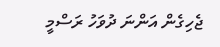ޖެހިގެން އަންނަ ދުވަހު ރަސްމީ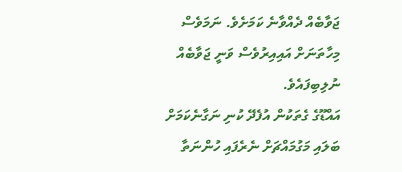ޖަވާބެއް ދެއްވާނެ ކަމަށެވެ. ނަމަވެސް މިހާތަނަށް އައިއިރުވެސް ވަނީ ޖަވާބެއް ނުލިބިފައެވެ.
އައްޑޫގެ ގެތަކުން އުފެދޭ ކުނި ނަގާނެކަމަށް ބަލައި މަގުމައްޗަށް ނެރެފައި ހުންނަތާ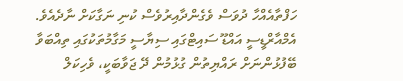ހަފްތާއެއްހާ ދުވަސް ވެގެންދާއިރުވެސް ކުނި ނަގާކަށް ނާދެއެވެ.
އެމްއާރްޑީސީ އައްޑޫ ސައިޓްގައި ސިޔާސީ މަގާމުތަކުގައި ތިއްބަވާ ބޭފުޅުންނަށް ރައްޔިތުން ގުޅުމުން ދޭ ޖަވާބަކީ، ވެހިކަލް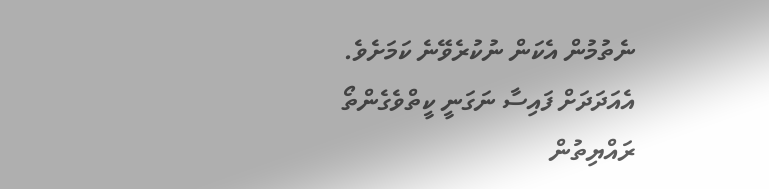ނެތުމުން އެކަން ނުކުރެވޭނެ ކަމަށެވެ. އެއަދަދަށް ފައިސާ ނަގަނީ ކީތްވެގެންތޯ ރައްޔިތުން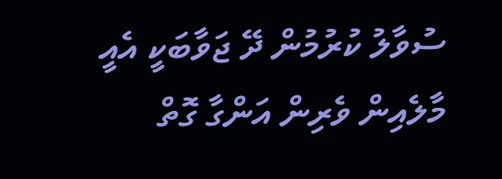ސުވާލު ކުރުމުން ދޭ ޖަވާބަކީ އެއީ މާލެއިން ވެރިން އަންގާ ގޮތް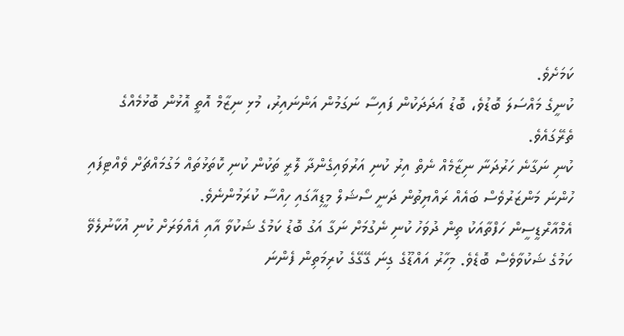ކަމަށެވެ.
ކުނީގެ މައްސަލަ ބޮޑުވެ، ބޮޑު އަދަދަކުން ފައިސާ ނަގަމުން އަންނައިރު، މުޅި ނިޒާމް އޮތީ އޮޅުން ބޮޅުމެއްގެ ތެރޭގައެވެ.
ކުނި ނަގާނެ ހަރުދަނާ ނިޒާމެއް ނެތް އިރު ކުނި އަރުވައިގެންދާ ލޮރީ ތަކުން ކުނި ކޮތަޅުތައް މަގުމައްޗަށް ވެއްޓިފައި ހުންނަ މަންޒަރުވެސް ބައެއް ރައްޔިތުން ދަނީ ސޯޝަލް މީޑިއާގައި ހިއްސާ ކުރަމުންނެވެ.
އެމްއާރްޑީސީން ހަފްތާއަކު ތިން ދުވަހު ކުނި ނެގުމަށް ނަގާ އަގު ބޮޑު ކަމުގެ ޝަކުވާ އާއި އެއްވަރަށް ކުނި އުކާނުލެވޭ ކަމުގެ ޝަކުވާވެސް ބޮޑެވެ. މިހާރު އައްޑޫގެ ގިނަ ގޭގޭގެ ކުރިމަތިން ފެންނަ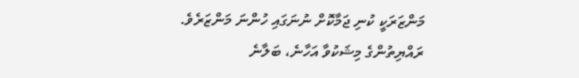މަންޒަރަކީ ކުނި ޖަމާކޮށް ނުނަގައި ހުންނަ މަންޒަރެވެ.
ރައްޔިތުންގެ މިޝަކުވާ އަހާނެ، ބަލާނެ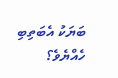ބަޔަކު އެބަތިބި ހެއްޔެވެ؟